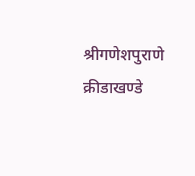श्रीगणेशपुराणे क्रीडाखण्डे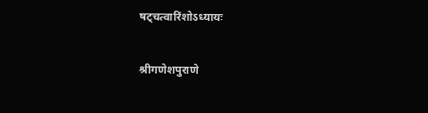षट्चत्वारिंशोऽध्यायः

श्रीगणेशपुराणे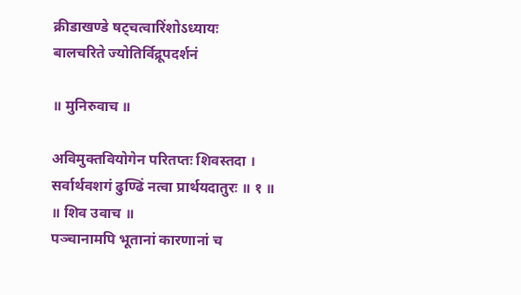क्रीडाखण्डे षट्चत्वारिंशोऽध्यायः
बालचरिते ज्योतिर्विद्रूपदर्शनं

॥ मुनिरुवाच ॥

अविमुक्तवियोगेन परितप्तः शिवस्तदा ।
सर्वार्थवशगं ढुण्ढिं नत्वा प्रार्थयदातुरः ॥ १ ॥
॥ शिव उवाच ॥
पञ्चानामपि भूतानां कारणानां च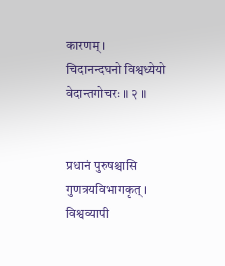कारणम् ।
चिदानन्दघनो विश्वध्येयो वेदान्तगोचरः ॥ २ ॥


प्रधानं पुरुषश्चासि गुणत्रयविभागकृत् ।
विश्वव्यापी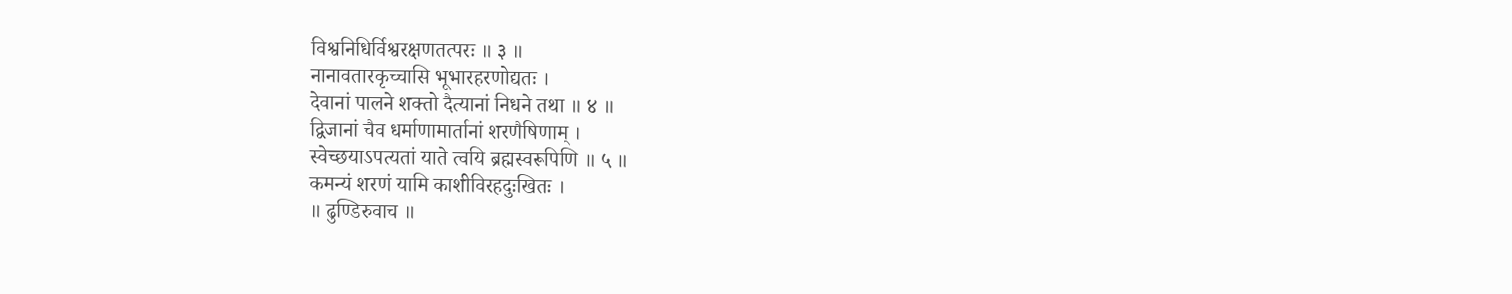विश्वनिधिर्विश्वरक्षणतत्परः ॥ ३ ॥
नानावतारकृच्चासि भूभारहरणोद्यतः ।
देवानां पालने शक्तो दैत्यानां निधने तथा ॥ ४ ॥
द्विजानां चैव धर्माणामार्तानां शरणैषिणाम् ।
स्वेच्छयाऽपत्यतां याते त्वयि ब्रह्मस्वरूपिणि ॥ ५ ॥
कमन्यं शरणं यामि काशीविरहदुःखितः ।
॥ ढुण्डिरुवाच ॥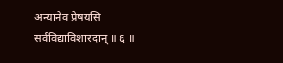अन्यानेव प्रेषयसि सर्वविद्याविशारदान् ॥ ६ ॥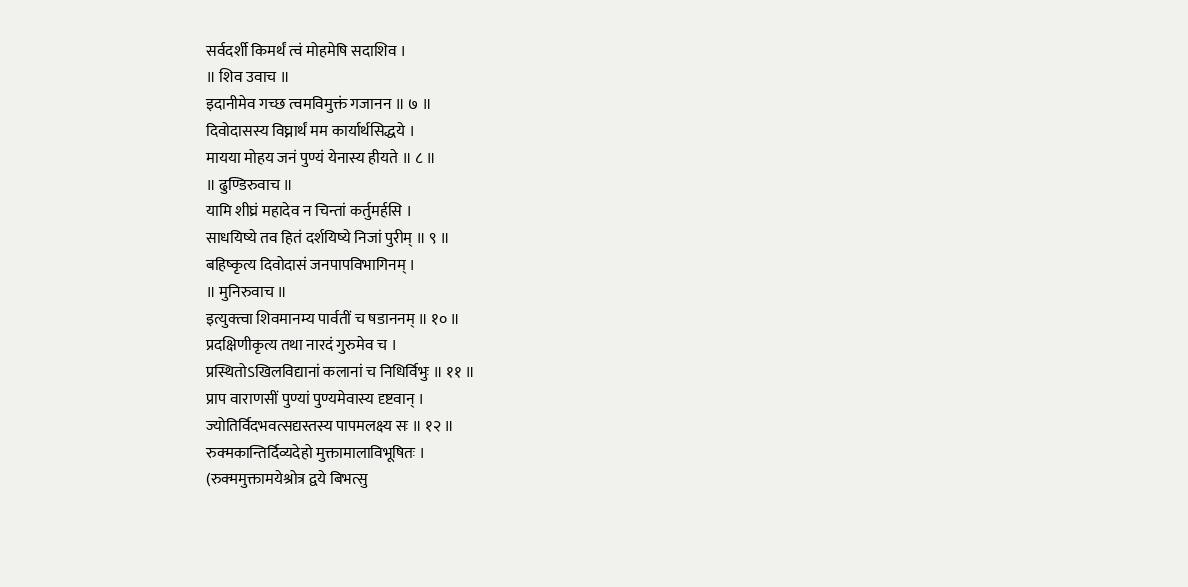सर्वदर्शी किमर्थं त्वं मोहमेषि सदाशिव ।
॥ शिव उवाच ॥
इदानीमेव गच्छ त्वमविमुक्तं गजानन ॥ ७ ॥
दिवोदासस्य विघ्नार्थं मम कार्यार्थसिद्धये ।
मायया मोहय जनं पुण्यं येनास्य हीयते ॥ ८ ॥
॥ ढुण्डिरुवाच ॥
यामि शीघ्रं महादेव न चिन्तां कर्तुमर्हसि ।
साधयिष्ये तव हितं दर्शयिष्ये निजां पुरीम् ॥ ९ ॥
बहिष्कृत्य दिवोदासं जनपापविभागिनम् ।
॥ मुनिरुवाच ॥
इत्युक्त्वा शिवमानम्य पार्वतीं च षडाननम् ॥ १० ॥
प्रदक्षिणीकृत्य तथा नारदं गुरुमेव च ।
प्रस्थितोऽखिलविद्यानां कलानां च निधिर्विभुः ॥ ११ ॥
प्राप वाराणसीं पुण्यां पुण्यमेवास्य दृष्टवान् ।
ज्योतिर्विदभवत्सद्यस्तस्य पापमलक्ष्य सः ॥ १२ ॥
रुक्मकान्तिर्दिव्यदेहो मुक्तामालाविभूषितः ।
(रुक्ममुक्तामयेश्रोत्र द्वये बिभत्सु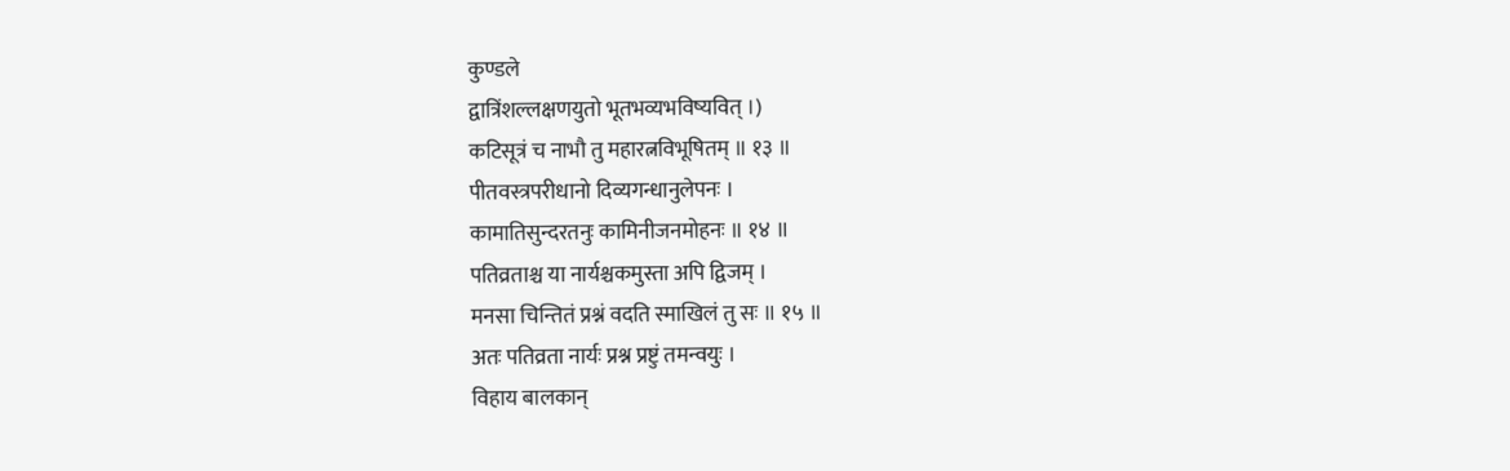कुण्डले
द्वात्रिंशल्लक्षणयुतो भूतभव्यभविष्यवित् ।)
कटिसूत्रं च नाभौ तु महारत्नविभूषितम् ॥ १३ ॥
पीतवस्त्रपरीधानो दिव्यगन्धानुलेपनः ।
कामातिसुन्दरतनुः कामिनीजनमोहनः ॥ १४ ॥
पतिव्रताश्च या नार्यश्चकमुस्ता अपि द्विजम् ।
मनसा चिन्तितं प्रश्नं वदति स्माखिलं तु सः ॥ १५ ॥
अतः पतिव्रता नार्यः प्रश्न प्रष्टुं तमन्वयुः ।
विहाय बालकान्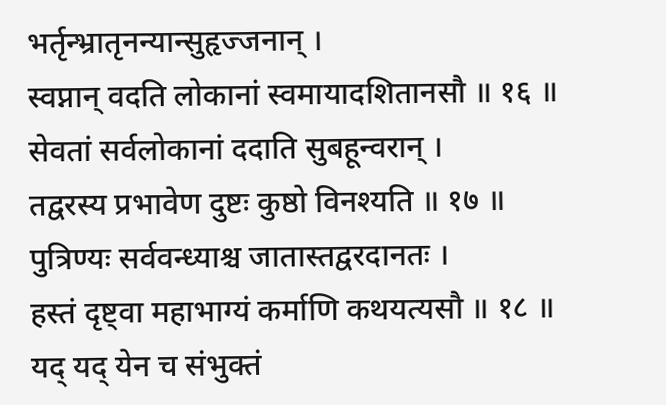भर्तृन्भ्रातृनन्यान्सुहृज्जनान् ।
स्वप्नान् वदति लोकानां स्वमायादशितानसौ ॥ १६ ॥
सेवतां सर्वलोकानां ददाति सुबहून्वरान् ।
तद्वरस्य प्रभावेण दुष्टः कुष्ठो विनश्यति ॥ १७ ॥
पुत्रिण्यः सर्ववन्ध्याश्च जातास्तद्वरदानतः ।
हस्तं दृष्ट्वा महाभाग्यं कर्माणि कथयत्यसौ ॥ १८ ॥
यद् यद् येन च संभुक्तं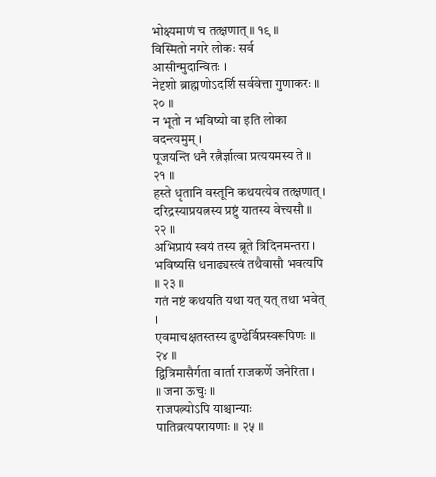भोक्ष्यमाणं च तत्क्षणात् ॥ १९ ॥
विस्मितो नगरे लोकः सर्व आसीन्मुदान्वितः ।
नेदृशो ब्राह्मणोऽदर्शि सर्ववेत्ता गुणाकरः ॥ २० ॥
न भूतो न भविष्यो वा इति लोका वदन्त्यमुम् ।
पूजयन्ति धनै रत्नैर्ज्ञात्वा प्रत्ययमस्य ते ॥ २१ ॥
हस्ते धृतानि वस्तूनि कथयत्येव तत्क्षणात् ।
दरिद्रस्याप्रयत्नस्य प्रष्टुं यातस्य वेत्त्यसौ ॥ २२ ॥
अभिप्रायं स्वयं तस्य ब्रूते त्रिदिनमन्तरा ।
भविष्यसि धनाढ्यस्त्वं तथैवासौ भवत्यपि ॥ २३ ॥
गतं नष्टं कथयति यथा यत् यत् तथा भवेत् ।
एवमाचक्षतस्तस्य ढुण्ढेर्विप्रस्वरूपिणः ॥ २४ ॥
द्वित्रिमासैर्गता वार्ता राजकर्णे जनेरिता ।
॥ जना ऊचुः ॥
राजपत्न्योऽपि याश्चान्याः पातिव्रत्यपरायणाः ॥ २५ ॥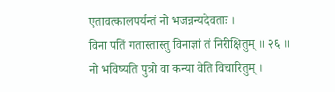एतावत्कालपर्यन्तं नो भजन्नन्यदेवताः ।
विना पतिं गतास्तास्तु विनाज्ञां तं निरीक्षितुम् ॥ २६ ॥
नो भविष्यति पुत्रो वा कन्या वेति विचारितुम् ।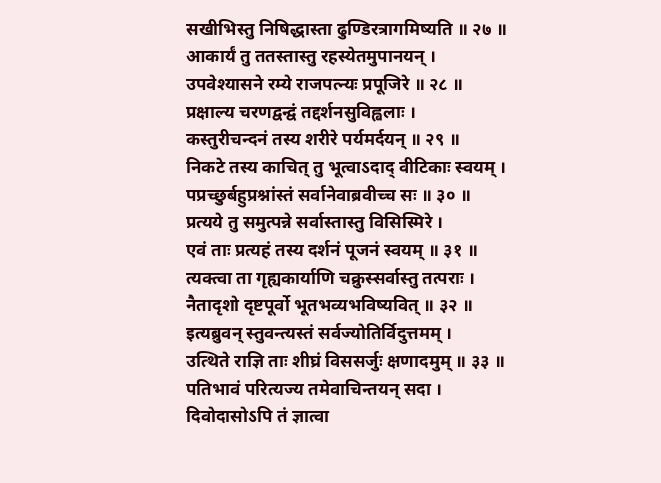सखीभिस्तु निषिद्धास्ता ढुण्डिरत्रागमिष्यति ॥ २७ ॥
आकार्यं तु ततस्तास्तु रहस्येतमुपानयन् ।
उपवेश्यासने रम्ये राजपत्न्यः प्रपूजिरे ॥ २८ ॥
प्रक्षाल्य चरणद्वन्द्वं तद्दर्शनसुविह्वलाः ।
कस्तुरीचन्दनं तस्य शरीरे पर्यमर्दयन् ॥ २९ ॥
निकटे तस्य काचित् तु भूत्वाऽदाद् वीटिकाः स्वयम् ।
पप्रच्छुर्बहुप्रश्नांस्तं सर्वानेवाब्रवीच्च सः ॥ ३० ॥
प्रत्यये तु समुत्पन्ने सर्वास्तास्तु विसिस्मिरे ।
एवं ताः प्रत्यहं तस्य दर्शनं पूजनं स्वयम् ॥ ३१ ॥
त्यक्त्वा ता गृह्यकार्याणि चक्रुस्सर्वास्तु तत्पराः ।
नैतादृशो दृष्टपूर्वो भूतभव्यभविष्यवित् ॥ ३२ ॥
इत्यब्रुवन् स्तुवन्त्यस्तं सर्वज्योतिर्विदुत्तमम् ।
उत्थिते राज्ञि ताः शीघ्रं विससर्जुः क्षणादमुम् ॥ ३३ ॥
पतिभावं परित्यज्य तमेवाचिन्तयन् सदा ।
दिवोदासोऽपि तं ज्ञात्वा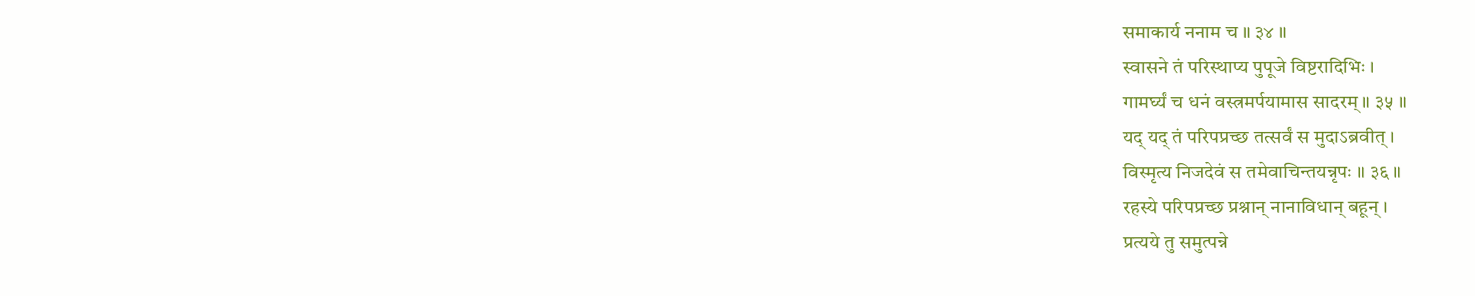समाकार्य ननाम च ॥ ३४ ॥
स्वासने तं परिस्थाप्य पुपूजे विष्टरादिभिः ।
गामर्घ्यं च धनं वस्त्रमर्पयामास सादरम् ॥ ३५ ॥
यद् यद् तं परिपप्रच्छ तत्सर्वं स मुदाऽब्रवीत् ।
विस्मृत्य निजदेवं स तमेवाचिन्तयन्नृपः ॥ ३६ ॥
रहस्ये परिपप्रच्छ प्रश्नान् नानाविधान् बहून् ।
प्रत्यये तु समुत्पन्ने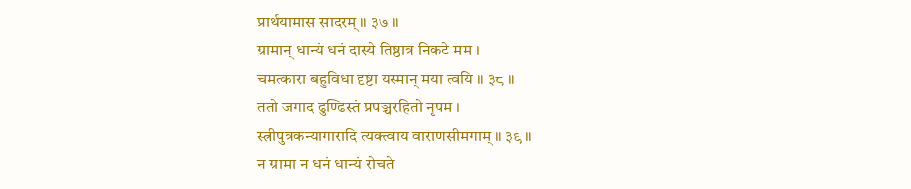प्रार्थयामास सादरम् ॥ ३७ ॥
ग्रामान् धान्यं धनं दास्ये तिष्ठात्र निकटे मम ।
चमत्कारा बहुविधा दृष्टा यस्मान् मया त्वयि ॥ ३८ ॥
ततो जगाद ढुण्ढिस्तं प्रपञ्चरहितो नृपम ।
स्त्रीपुत्रकन्यागारादि त्यक्त्वाय वाराणसीमगाम् ॥ ३९ ॥
न ग्रामा न धनं धान्यं रोचते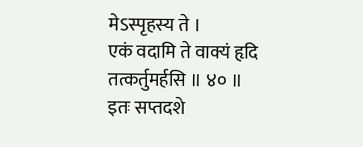मेऽस्पृहस्य ते ।
एकं वदामि ते वाक्यं हृदि तत्कर्तुमर्हसि ॥ ४० ॥
इतः सप्तदशे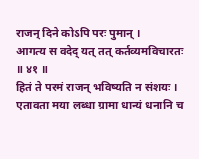राजन् दिने कोऽपि परः पुमान् ।
आगत्य स वदेद् यत् तत् कर्तव्यमविचारतः ॥ ४१ ॥
हितं ते परमं राजन् भविष्यति न संशयः ।
एतावता मया लब्धा ग्रामा धान्यं धनानि च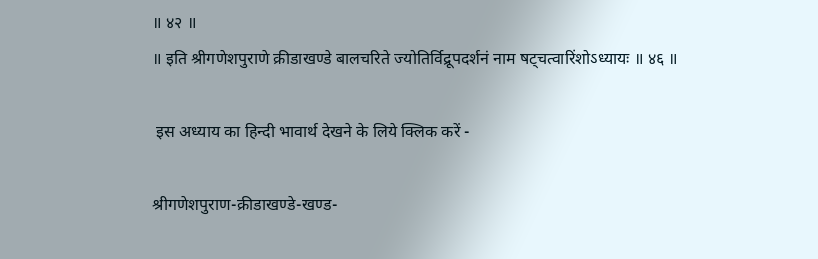॥ ४२ ॥
॥ इति श्रीगणेशपुराणे क्रीडाखण्डे बालचरिते ज्योतिर्विद्रूपदर्शनं नाम षट्चत्वारिंशोऽध्यायः ॥ ४६ ॥

 इस अध्याय का हिन्दी भावार्थ देखने के लिये क्लिक करें -

श्रीगणेशपुराण-क्रीडाखण्डे-खण्ड-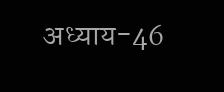अध्याय-46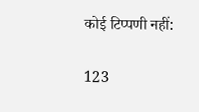कोई टिप्पणी नहीं:

123